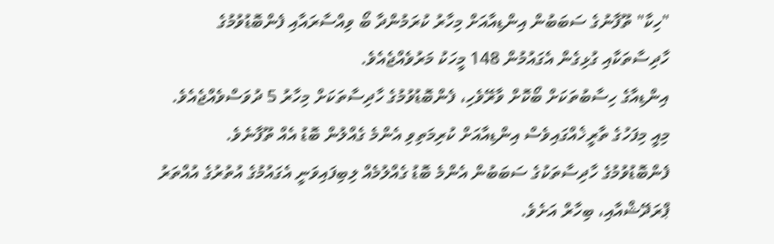"ހިކާ" ތޫފާނުގެ ސަބަބުން އިންޑިއާއަށް މިހާރު ކުރަމުންދާ ބޯ ވިއްސާރައާއި ފެންބޮޑުވުމުގެ ހާދިސާތަކާއި ގުޅިގެން އެގައުމުން 148 މީހަކު މަރުވެއްޖެއެވެ.
އިންޑިއާގެ ހިސާބުތަކަށް ބޯކޮށް ވާރޭވެހި، ފެންބޮޑުވުމުގެ ހާދިސާތަކަށް މިހާރު 5 ދުވަސްވެއްޖެއެވެ. މިއީ މިފަހުގެ ތާރީޚެއްގައިވެސް އިންޑިއާއަށް ކުރިމަތިވި އެންމެ ގެއްލުން ބޮޑު އެއް ތޫފާނެވެ. ފެންބޮޑުވުމުގެ ހާދިސާތަކުގެ ސަބަބުން އެންމެ ބޮޑު ގެއްލުމެއް ލިބިފައިވަނީ އެގައުމުގެ އުތުރުގެ އުއްތަރު ޕްރަދޭޝްއާއި، ބިހާރް އަށެވެ.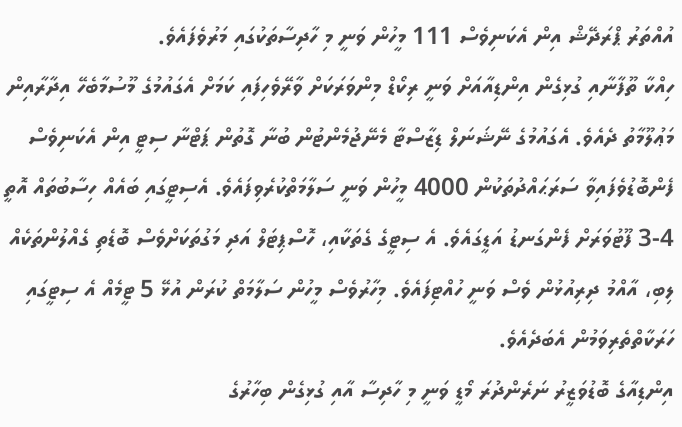އުއްތަރު ޕްރަދޭޝް އިން އެކަނިވެސް 111 މީހުން ވަނީ މި ހާދިސާތަކުގައި މަރުވެފައެވެ.
ހިއްކާ ތޫފާނާއި ގުޅިގެން އިންޑިއާއަށް ވަނީ ރިކޯޑް މިންވަރަކަށް ވާރޭވެހިފައި ކަމަށް އެގައުމުގެ މޫސުމާބެހޭ އިދާރާއިން މަޢުލޫމާތު ދެއެވެ. އެގައުމުގެ ނޭޝަނަލް ޑިޒާސްޓާ މެނޭޖުމެންޓުން ބުނާ ގޮތުން ޕަޓްނާ ސިޓީ އިން އެކަނިވެސް ފެންބޮޑުވެފައިވާ ސަރަޙައްދުތަކުން 4000 މީހުން ވަނީ ސަލާމަތްކުރެވިފައެވެ. އެސިޓީގައި ބައެއް ހިސާބުތައް އޮތީ 4-3 ފޫޓުވަރަށް ފެންގަނޑު އަޑީގައެވެ. އެ ސިޓީގެ ގެތަކާއި، ހޮސްޕިޓަލް އަދި މަގުތަކަށްވެސް ބޮޑެތި ގެއްލުންތަކެއް ލިބި، އާއްމު ދިރިއުޅުން ވެސް ވަނީ ހުއްޓިފައެވެ. މިހާރުވެސް މީހުން ސަލާމަތް ކުރަން އުޅޭ 5 ޓީމެއް އެ ސިޓީގައި ހަރަކާތްތެރިވަމުން އެބަދެއެވެ.
އިންޑިއާގެ ބޮޑުވަޒީރު ނަރެންދުރަ މޯޑީ ވަނީ މި ހާދިސާ އާއި ގުޅިގެން ބިހާރުގެ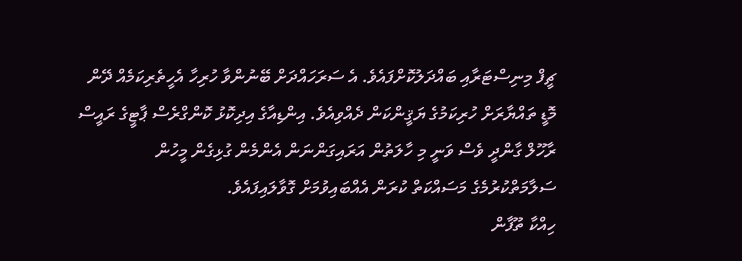ޗީފް މިނިސްޓަރާއި ބައްދަލުކޮށްފައެވެ. އެ ސަރަހައްދަށް ބޭނުންވާ ހުރިހާ އެހީތެރިކަމެއް ދޭން މޮޑީ ތައްޔާރަށް ހުރިކަމުގެ ޔަޤީންކަން ދެއްވިއެވެ. އިންޑިއާގެ އިދިކޮޅު ކޮންގްރެސް ޕާޓީގެ ރައީސް ރާހޫލް ގާންދީ ވެސް ވަނީ މި ހާލަތުން އަރައިގަންނަން އެންމެން ގުޅިގެން މީހުން ސަލާމަތްކުރުމެގެ މަސައްކަތް ކުރަން އެއްބައިވުމަށް ގޮވާލައިފައެވެ.
ހިއްކާ ތޫފާން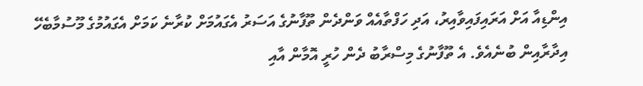އިންޑިއާ އަށް އަރައިފައިވާއިރު، އަދި ހަފްތާއެއް ވަންދެން ތޫފާނުގެ އަސަރު އެގައުމަށް ކުރާނެ ކަމަށް އެގައުމުގެ މޫސުމާބެހޭ އިދާރާއިން ބުނެއެވެ. އެ ތޫފާނުގެ މިސްރާބު ދެން ހުރީ އޮމާން އާއި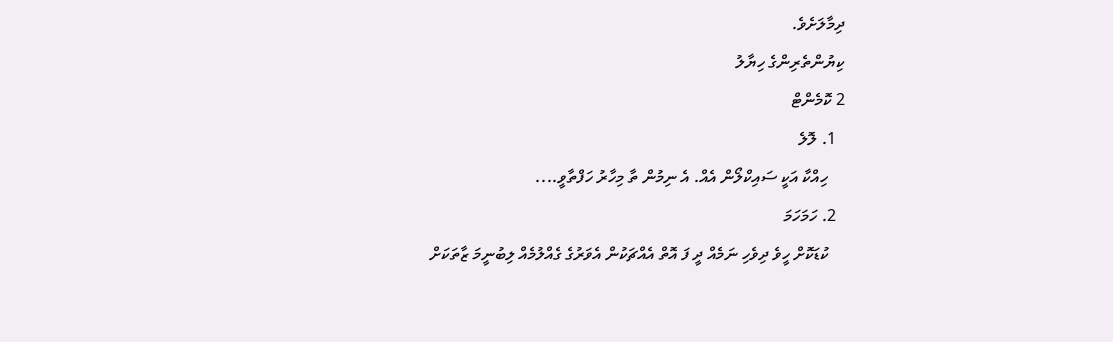ދިމާލަށެވެ.
ކިޔުންތެރިންގެ ހިޔާލު
2 ކޮމެންޓް
  1. ލޮލެ
    ހިއްކާ އަކީ ސައިކްލޯން އެއް. އެ ނިމުން ތާ މިހާރު ހަފްތާވީ....
  2. ހަމަހަމަ
    ކުޑަކޮށް ހީވެ ދިވެހި ނަމެއް ދީ ފަ އޮތް އެއްޗަކުން އެވަރުގެ ގެއްލުމެއް ލިބުނީމަ ޒާތަކަށް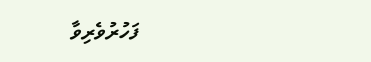ފަހުރުވެރިވާ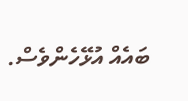ބައެއް އުޅޭހެންވެސް.